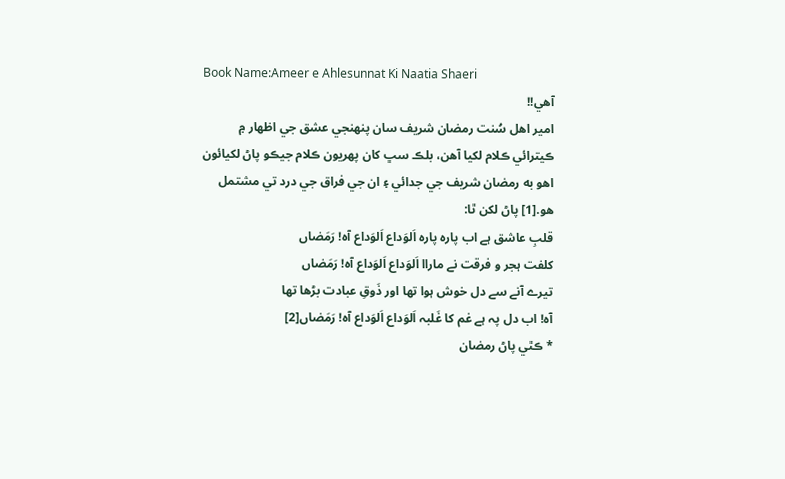Book Name:Ameer e Ahlesunnat Ki Naatia Shaeri
آهي!!
امير اهل سُنت رمضان شريف سان پنهنجي عشق جي اظهار ۾ ڪيترائي ڪلام لکيا آهن، بلڪ سڀ کان پهريون ڪلام جيڪو پاڻ لکيائون اهو به رمضان شريف جي جدائي ۽ ان جي فراق جي درد تي مشتمل هو.[1] پاڻ لکن ٿا:
قلبِ عاشق ہے اب پارہ پارہ اَلوَداع اَلوَداع آہ! رَمَضاں
کلفت ہجر و فرقت نے ماراا اَلوَداع اَلوَداع آہ! رَمَضاں
تیرے آنے سے دل خوش ہوا تھا اور ذَوقِ عبادت بڑھا تھا
آہ! اب دل پہ ہے غم کا غَلبہ اَلوَداع اَلوَداع آہ! رَمَضاں[2]
* ڪٿي پاڻ رمضان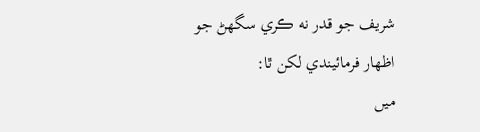شريف جو قدر نه ڪري سگهڻ جو اظهار فرمائيندي لکن ٿا:
میں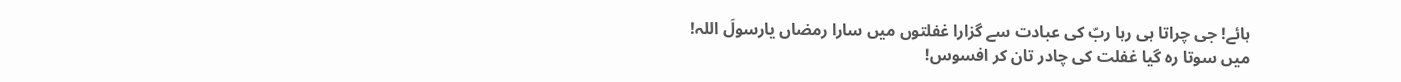ہائے! جی چراتا ہی رہا ربّ کی عبادت سے گزارا غفلتوں میں سارا رمضاں یارسولَ اللہ!
میں سوتا رہ گیا غفلت کی چادر تان کر افسوس!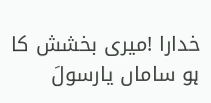خدارا !میری بخشش کا ہو ساماں یارسولَ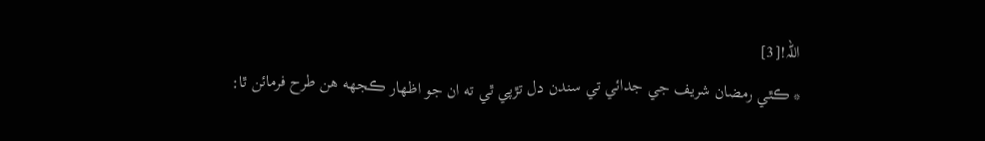اللہ![3]
* ڪٿي رمضان شريف جي جدائي تي سندن دل تڙپي ٿي ته ان جو اظهار ڪجهه هن طرح فرمائن ٿا: